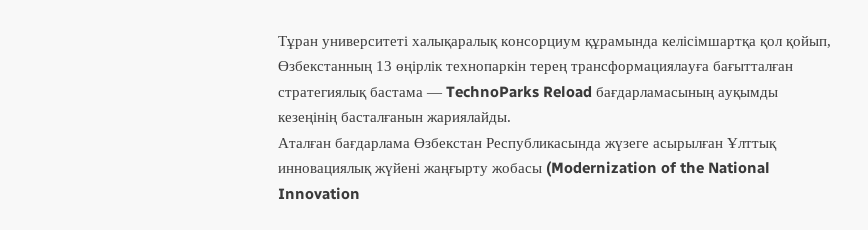Тұран университеті халықаралық консорциум құрамында келісімшартқа қол қойып, Өзбекстанның 13 өңірлік технопаркін терең трансформациялауға бағытталған стратегиялық бастама — TechnoParks Reload бағдарламасының ауқымды кезеңінің басталғанын жариялайды.
Аталған бағдарлама Өзбекстан Республикасында жүзеге асырылған Ұлттық инновациялық жүйені жаңғырту жобасы (Modernization of the National Innovation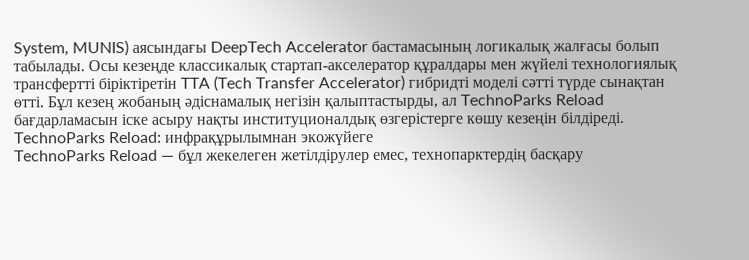System, MUNIS) аясындағы DeepTech Accelerator бастамасының логикалық жалғасы болып табылады. Осы кезеңде классикалық стартап-акселератор құралдары мен жүйелі технологиялық трансфертті біріктіретін TTA (Tech Transfer Accelerator) гибридті моделі сәтті түрде сынақтан өтті. Бұл кезең жобаның әдіснамалық негізін қалыптастырды, ал TechnoParks Reload бағдарламасын іске асыру нақты институционалдық өзгерістерге көшу кезеңін білдіреді.
TechnoParks Reload: инфрақұрылымнан экожүйеге
TechnoParks Reload — бұл жекелеген жетілдірулер емес, технопарктердің басқару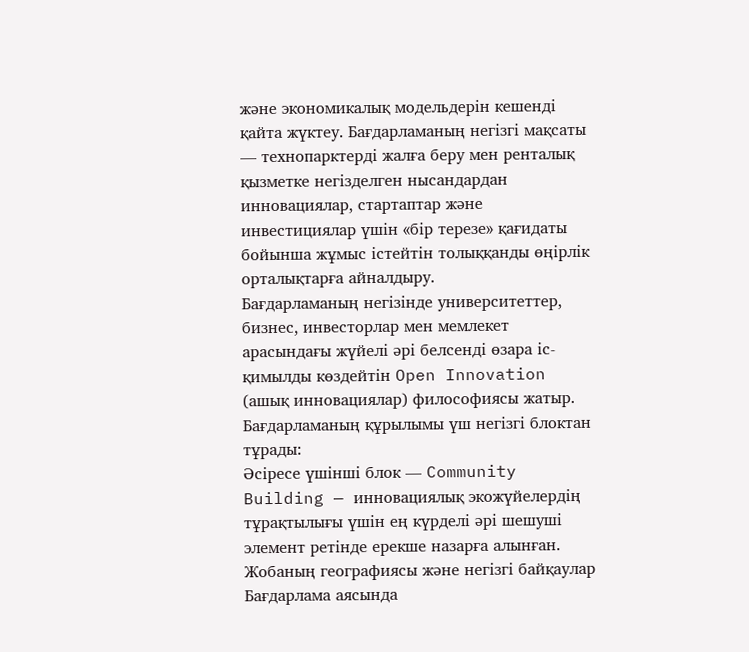және экономикалық модельдерін кешенді қайта жүктеу. Бағдарламаның негізгі мақсаты — технопарктерді жалға беру мен ренталық қызметке негізделген нысандардан инновациялар, стартаптар және инвестициялар үшін «бір терезе» қағидаты бойынша жұмыс істейтін толыққанды өңірлік орталықтарға айналдыру.
Бағдарламаның негізінде университеттер, бизнес, инвесторлар мен мемлекет арасындағы жүйелі әрі белсенді өзара іс-қимылды көздейтін Open Innovation (ашық инновациялар) философиясы жатыр.
Бағдарламаның құрылымы үш негізгі блоктан тұрады:
Әсіресе үшінші блок — Community Building — инновациялық экожүйелердің тұрақтылығы үшін ең күрделі әрі шешуші элемент ретінде ерекше назарға алынған.
Жобаның географиясы және негізгі байқаулар
Бағдарлама аясында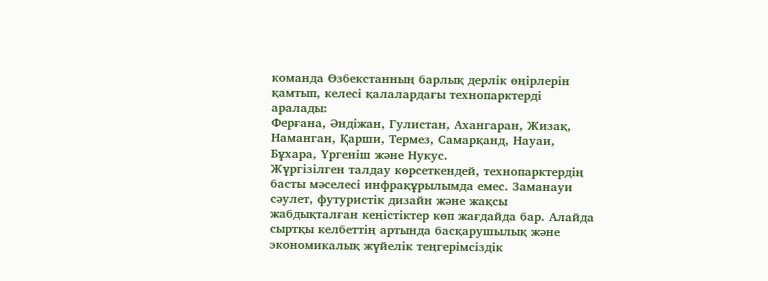команда Өзбекстанның барлық дерлік өңірлерін қамтып, келесі қалалардағы технопарктерді аралады:
Ферғана, Әндіжан, Гулистан, Ахангаран, Жизақ, Наманган, Қарши, Термез, Самарқанд, Науаи, Бұхара, Үргеніш және Нукус.
Жүргізілген талдау көрсеткендей, технопарктердің басты мәселесі инфрақұрылымда емес. Заманауи сәулет, футуристік дизайн және жақсы жабдықталған кеңістіктер көп жағдайда бар. Алайда сыртқы келбеттің артында басқарушылық және экономикалық жүйелік теңгерімсіздік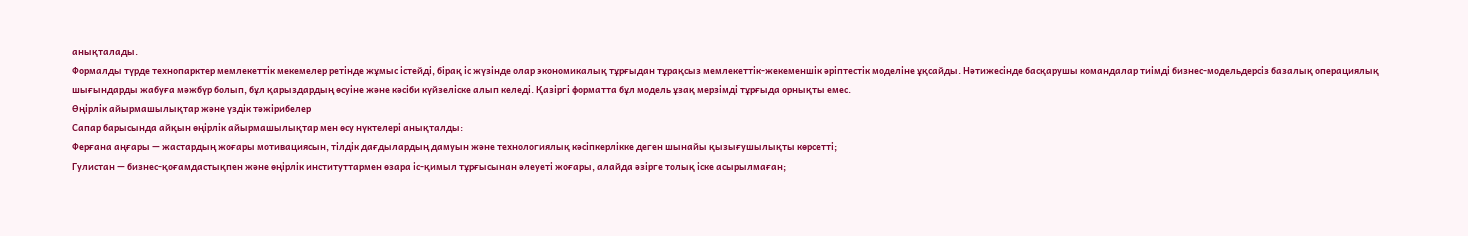анықталады.
Формалды түрде технопарктер мемлекеттік мекемелер ретінде жұмыс істейді, бірақ іс жүзінде олар экономикалық тұрғыдан тұрақсыз мемлекеттік-жекеменшік әріптестік моделіне ұқсайды. Нәтижесінде басқарушы командалар тиімді бизнес-модельдерсіз базалық операциялық шығындарды жабуға мәжбүр болып, бұл қарыздардың өсуіне және кәсіби күйзеліске алып келеді. Қазіргі форматта бұл модель ұзақ мерзімді тұрғыда орнықты емес.
Өңірлік айырмашылықтар және үздік тәжірибелер
Сапар барысында айқын өңірлік айырмашылықтар мен өсу нүктелері анықталды:
Ферғана аңғары — жастардың жоғары мотивациясын, тілдік дағдылардың дамуын және технологиялық кәсіпкерлікке деген шынайы қызығушылықты көрсетті;
Гулистан — бизнес-қоғамдастықпен және өңірлік институттармен өзара іс-қимыл тұрғысынан әлеуеті жоғары, алайда әзірге толық іске асырылмаған;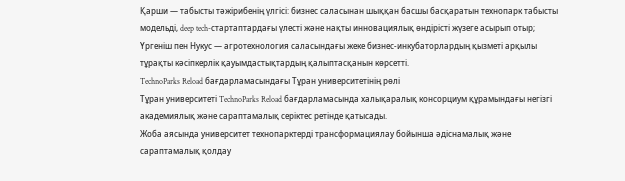Қарши — табысты тәжірибенің үлгісі: бизнес саласынан шыққан басшы басқаратын технопарк табысты модельді, deep tech-стартаптардағы үлесті және нақты инновациялық өндірісті жүзеге асырып отыр;
Үргеніш пен Нукус — агротехнология саласындағы жеке бизнес-инкубаторлардың қызметі арқылы тұрақты кәсіпкерлік қауымдастықтардың қалыптасқанын көрсетті.
TechnoParks Reload бағдарламасындағы Тұран университетінің рөлі
Тұран университеті TechnoParks Reload бағдарламасында халықаралық консорциум құрамындағы негізгі академиялық және сараптамалық серіктес ретінде қатысады.
Жоба аясында университет технопарктерді трансформациялау бойынша әдіснамалық және сараптамалық қолдау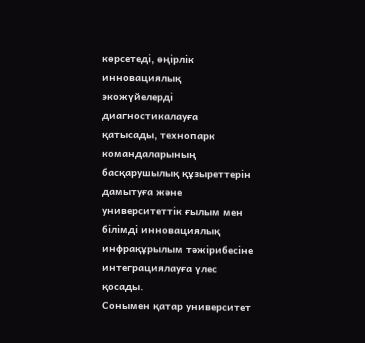көрсетеді, өңірлік инновациялық экожүйелерді диагностикалауға қатысады, технопарк командаларының басқарушылық құзыреттерін дамытуға және университеттік ғылым мен білімді инновациялық инфрақұрылым тәжірибесіне интеграциялауға үлес қосады.
Сонымен қатар университет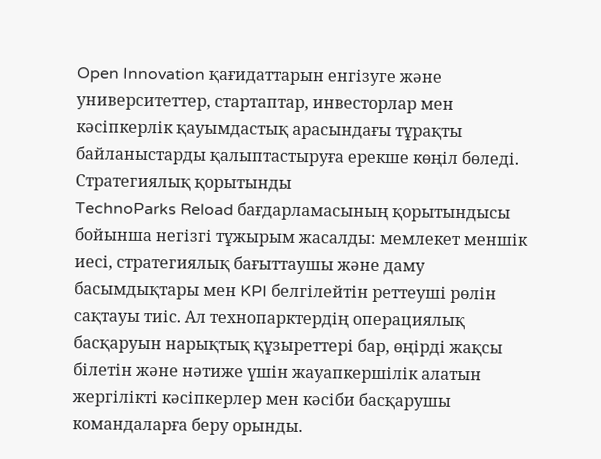Open Innovation қағидаттарын енгізуге және университеттер, стартаптар, инвесторлар мен кәсіпкерлік қауымдастық арасындағы тұрақты байланыстарды қалыптастыруға ерекше көңіл бөледі.
Стратегиялық қорытынды
TechnoParks Reload бағдарламасының қорытындысы бойынша негізгі тұжырым жасалды: мемлекет меншік иесі, стратегиялық бағыттаушы және даму басымдықтары мен KPI белгілейтін реттеуші рөлін сақтауы тиіс. Ал технопарктердің операциялық басқаруын нарықтық құзыреттері бар, өңірді жақсы білетін және нәтиже үшін жауапкершілік алатын жергілікті кәсіпкерлер мен кәсіби басқарушы командаларға беру орынды.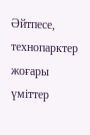Әйтпесе, технопарктер жоғары үміттер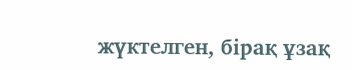жүктелген, бірақ ұзақ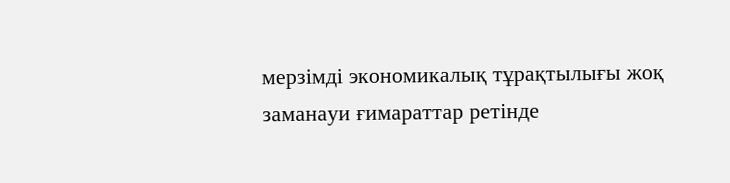мерзімді экономикалық тұрақтылығы жоқ заманауи ғимараттар ретінде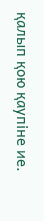қалып қою қаупіне ие.